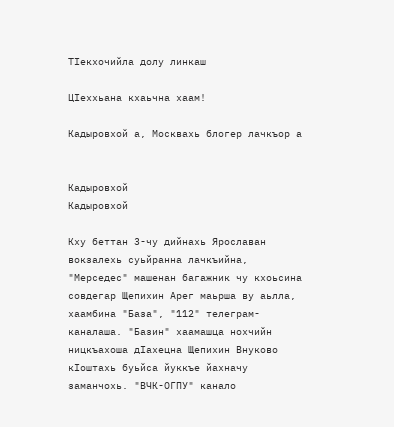ТIекхочийла долу линкаш

ЦIеххьана кхаьчна хаам!

Кадыровхой а, Москвахь блогер лачкъор а


Кадыровхой
Кадыровхой

Кху беттан 3-чу дийнахь Ярославан вокзалехь суьйранна лачкъийна, "Мерседес" машенан багажник чу кхоьсина совдегар Щепихин Арег маьрша ву аьлла, хаамбина "База", "112" телеграм-каналаша. "Базин" хаамашца нохчийн ницкъахоша дIахецна Щепихин Внуково кIоштахь буьйса йуккъе йахначу заманчохь. "ВЧК-ОГПУ" канало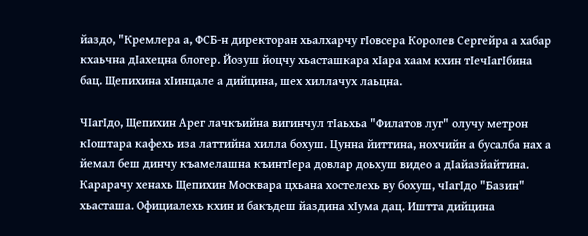йаздо, "Кремлера а, ФСБ-н директоран хьалхарчу гIовсера Королев Сергейра а хабар кхаьчна дIахецна блогер. Йозуш йоцчу хьасташкара хIара хаам кхин тIечIагIбина бац. Щепихина хIинцале а дийцина, шех хиллачух лаьцна.

ЧIагIдо, Щепихин Арег лачкъийна вигинчул тIаьхьа "Филатов луг" олучу метрон кIоштара кафехь иза латтийна хилла бохуш. Цунна йиттина, нохчийн а бусалба нах а йемал беш динчу къамелашна къинтIера довлар доьхуш видео а дIайазйайтина. Карарачу хенахь Щепихин Москвара цхьана хостелехь ву бохуш, чIагIдо "Базин" хьасташа. Официалехь кхин и бакъдеш йаздина хIума дац. Иштта дийцина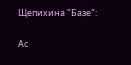Щепихина "Базе":

Ас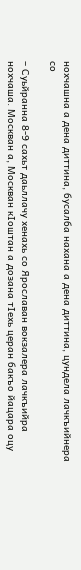нохчашна а дена диттина, бусалба нахана а дена диттина, цундела лачкъийнера со

– Суьйранна 8-9 сахьт даьллачу хенахь со Ярославан вокзалера лачкъийра нохчаша. Москван а, Москван кIоштан а дозана тIехь церан бакъо йацара оцу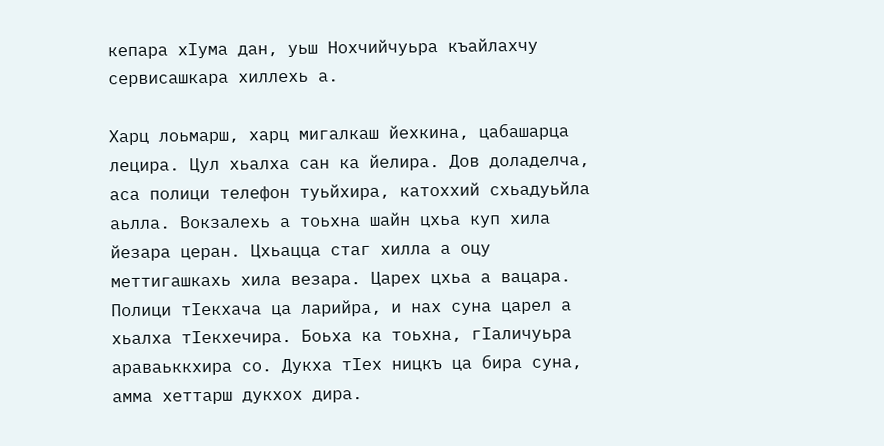кепара хIума дан, уьш Нохчийчуьра къайлахчу сервисашкара хиллехь а.

Харц лоьмарш, харц мигалкаш йехкина, цабашарца лецира. Цул хьалха сан ка йелира. Дов доладелча, аса полици телефон туьйхира, катоххий схьадуьйла аьлла. Вокзалехь а тоьхна шайн цхьа куп хила йезара церан. Цхьацца стаг хилла а оцу меттигашкахь хила везара. Царех цхьа а вацара. Полици тIекхача ца ларийра, и нах суна царел а хьалха тIекхечира. Боьха ка тоьхна, гIаличуьра араваьккхира со. Дукха тIех ницкъ ца бира суна, амма хеттарш дукхох дира.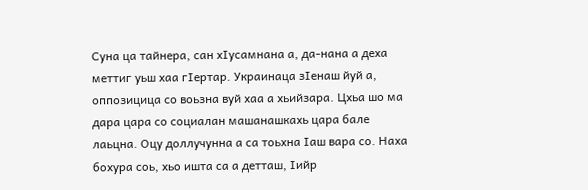Суна ца тайнера, сан хIусамнана а, да-нана а деха меттиг уьш хаа гIертар. Украинаца зIенаш йуй а, оппозицица со воьзна вуй хаа а хьийзара. Цхьа шо ма дара цара со социалан машанашкахь цара бале лаьцна. Оцу доллучунна а са тоьхна Iаш вара со. Наха бохура соь, хьо ишта са а детташ, Iийр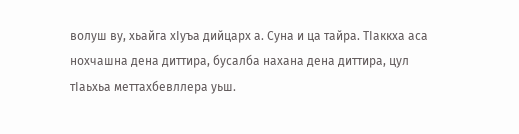волуш ву, хьайга хIуъа дийцарх а. Суна и ца тайра. ТIаккха аса нохчашна дена диттира, бусалба нахана дена диттира, цул тIаьхьа меттахбевллера уьш.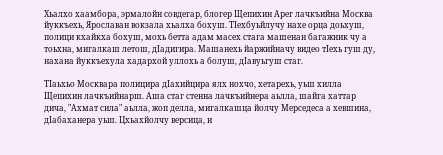Хьалхо хаамбора, эрмалойн совдегар, блогер Щепихин Арег лачкъийна Москва йуккъехь, Ярославан вокзала хьалха бохуш. ТIехбуьйлучу нахе орца доьхуш, полици кхайкха бохуш, мохь бетта адам масех стага машенан багажник чу а тоьхна, мигалкаш летош, дIадигира. Машанехь йаржийначу видео тIехь гуш ду, нахана йуккъехула хадархой уллохь а болуш, дIавуьгуш стаг.

ТIаьхьо Москвара полицира дIахийцира ялх нохчо, хетарехь, уьш хилла Щепихин лачкъийнарш. Аша стаг стенна лачкъийнера аьлла, шайга хаттар дича, "Ахмат сила" аьлла, жоп делла, мигалкашца йолчу Мерседеса а хевшина, дIабаханера уьш. Цхьахйолчу версица, и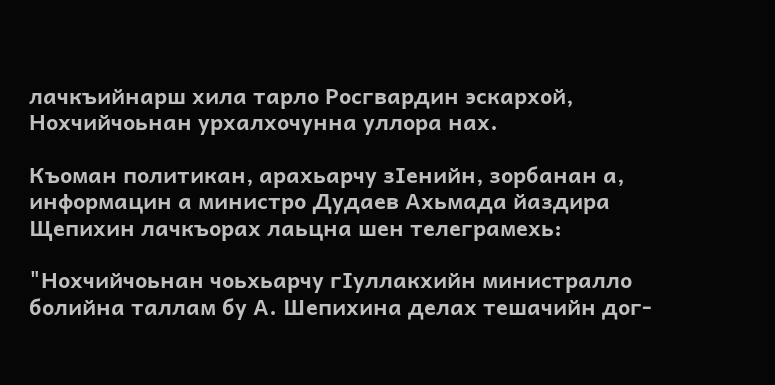лачкъийнарш хила тарло Росгвардин эскархой, Нохчийчоьнан урхалхочунна уллора нах.

Къоман политикан, арахьарчу зIенийн, зорбанан а, информацин а министро Дудаев Ахьмада йаздира Щепихин лачкъорах лаьцна шен телеграмехь:

"Нохчийчоьнан чоьхьарчу гIуллакхийн министралло болийна таллам бу А. Шепихина делах тешачийн дог-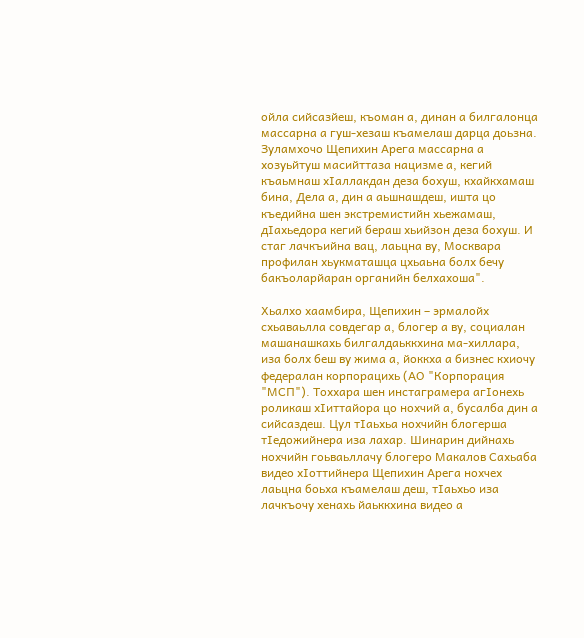ойла сийсазйеш, къоман а, динан а билгалонца массарна а гуш-хезаш къамелаш дарца доьзна. Зуламхочо Щепихин Арега массарна а хозуьйтуш масийттаза нацизме а, кегий къаьмнаш хIаллакдан деза бохуш, кхайкхамаш бина, Дела а, дин а аьшнашдеш, ишта цо къедийна шен экстремистийн хьежамаш, дIахьедора кегий бераш хьийзон деза бохуш. И стаг лачкъийна вац, лаьцна ву, Москвара профилан хьукматашца цхьаьна болх бечу бакъоларйаран органийн белхахоша".

Хьалхо хаамбира, Щепихин – эрмалойх схьаваьлла совдегар а, блогер а ву, социалан машанашкахь билгалдаьккхина ма-хиллара, иза болх беш ву жима а, йоккха а бизнес кхиочу федералан корпорацихь (АО "Корпорация "МСП"). Тоххара шен инстаграмера агIонехь роликаш хIиттайора цо нохчий а, бусалба дин а сийсаздеш. Цул тIаьхьа нохчийн блогерша тIедожийнера иза лахар. Шинарин дийнахь нохчийн гоьваьллачу блогеро Макалов Сахьаба видео хIоттийнера Щепихин Арега нохчех лаьцна боьха къамелаш деш, тIаьхьо иза лачкъочу хенахь йаьккхина видео а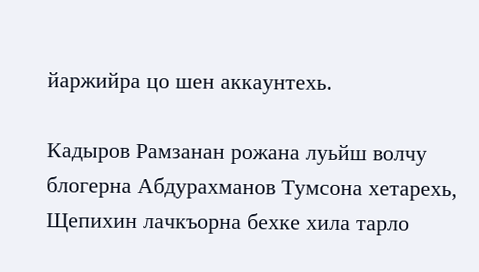йаржийра цо шен аккаунтехь.

Кадыров Рамзанан рожана луьйш волчу блогерна Абдурахманов Тумсона хетарехь, Щепихин лачкъорна бехке хила тарло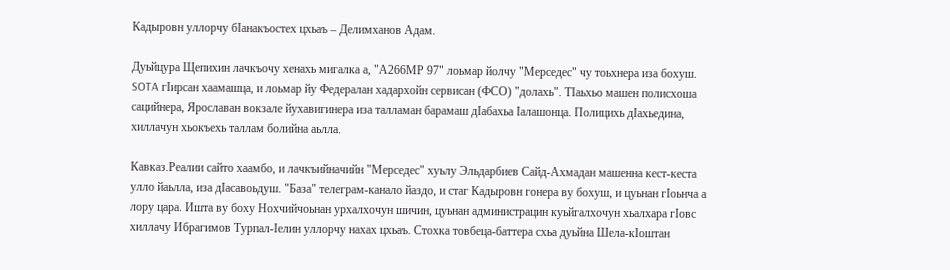Кадыровн уллорчу бIанакъостех цхьаъ – Делимханов Адам.

Дуьйцура Щепихин лачкъочу хенахь мигалка а, "А266МР 97" лоьмар йолчу "Мерседес" чу тоьхнера иза бохуш. SOTA гIирсан хаамашца, и лоьмар йу Федералан хадархойн сервисан (ФСО) "долахь". ТIаьхьо машен полисхоша сацийнера, Ярославан вокзале йухавигинера иза талламан барамаш дIабахьа Iалашонца. Полицихь дIахьедина, хиллачун хьокъехь таллам болийна аьлла.

Кавказ.Реалии сайто хаамбо, и лачкъийначийн "Мерседес" хуьлу Эльдарбиев Сайд-Ахмадан машенна кест-кеста улло йаьлла, иза дIасавоьдуш. "База" телеграм-канало йаздо, и стаг Кадыровн гонера ву бохуш, и цуьнан гIоьнча а лору цара. Ишта ву боху Нохчийчоьнан урхалхочун шичин, цуьнан администрацин куьйгалхочун хьалхара гIовс хиллачу Ибрагимов Турпал-Iелин уллорчу нахах цхьаъ. Стохка товбеца-баттера схьа дуьйна Шела-кIоштан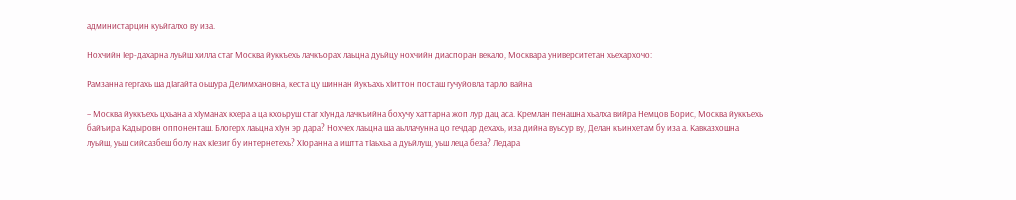администарцин куьйгалхо ву иза.

Нохчийн Iер-дахарна луьйш хилла стаг Москва йуккъехь лачкъорах лаьцна дуьйцу нохчийн диаспоран векало, Москвара университетан хьехархочо:

Рамзанна гергахь ша дIагайта оьшура Делимхановна, кеста цу шиннан йукъахь хIиттон посташ гучуйовла тарло вайна

– Москва йуккъехь цхьана а хIуманах кхера а ца кхоьруш стаг хIунда лачкъийна бохучу хаттарна жоп лур дац аса. Кремлан пенашна хьалха вийра Немцов Борис, Москва йуккъехь байъира Кадыровн оппоненташ. Блогерх лаьцна хIун эр дара? Нохчех лаьцна ша аьллачунна цо гечдар дехахь, иза дийна вуьсур ву, Делан къинхетам бу иза а. Кавказхошна луьйш, уьш сийсазбеш болу нах кIезиг бу интернетехь? ХIоранна а иштта тIаьхьа а дуьйлуш, уьш леца беза? Ледара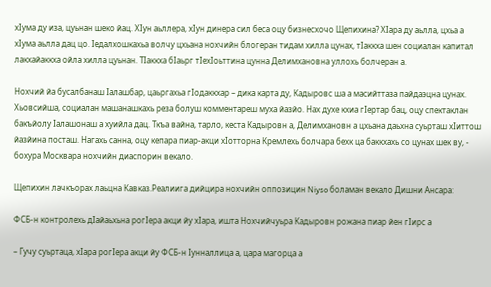хIума ду иза, цуьнан шеко йац. ХIун аьллера, хIун динера сил беса оцу бизнесхочо Щепихина? ХIара ду аьлла, цхьа а хIума аьлла дац цо. Iедалхошкахьа волчу цхьана нохчийн блогеран тидам хилла цунах, тIаккха шен социалан капитал лакхайаккха ойла хилла цуьнан. ТIаккха бIаьрг тIехIоьттина цунна Делимхановна уллохь болчеран а.

Нохчий йа бусалбанаш Iалашбар, цаьргахьа гIодаккхар – дика карта ду, Кадыровс ша а масийттаза пайдаэцна цунах. Хьовсийша, социалан машанашкахь реза болуш комментареш муха йазйо. Нах духе кхиа гIертар бац, оцу спектаклан бакъйолу Iалашонаш а хуийла дац. Ткъа вайна, тарло, кеста Кадыровн а, Делимхановн а цхьана даьхна суьрташ хIиттош йазйина посташ. Нагахь санна, оцу кепара пиар-акци хIотторна Кремлехь болчара бехк ца баккхахь со цунах шек ву, - бохура Москвара нохчийн диаспорин векало.

Щепихин лачкъорах лаьцна Кавказ.Реалиига дийцира нохчийн оппозицин Niyso боламан векало Дишни Ансара:

ФСБ-н контролехь дIайаьхьна рогIера акци йу хIара, ишта Нохчийчуьра Кадыровн рожана пиар йен гIирс а

– Гучу суьртаца, хIара рогIера акци йу ФСБ-н Iунналлица а, цара магорца а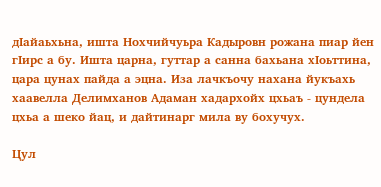дIайаьхьна, ишта Нохчийчуьра Кадыровн рожана пиар йен гIирс а бу. Ишта царна, гуттар а санна бахьана хIоьттина, цара цунах пайда а эцна. Иза лачкъочу нахана йукъахь хаавелла Делимханов Адаман хадархойх цхьаъ - цундела цхьа а шеко йац, и дайтинарг мила ву бохучух.

Цул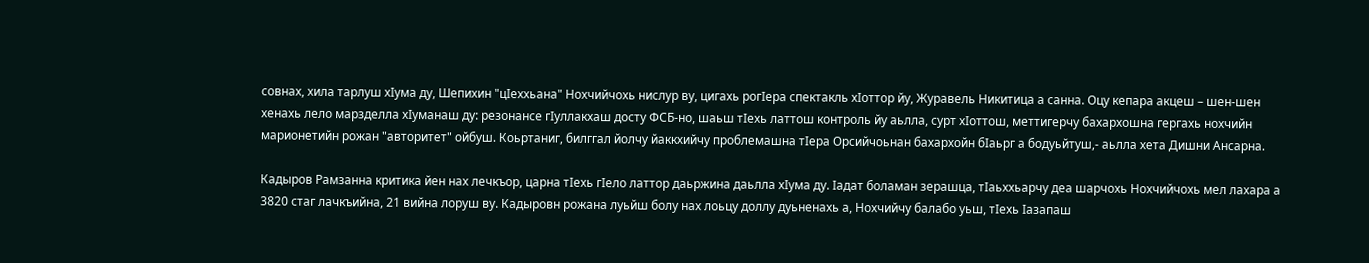совнах, хила тарлуш хIума ду, Шепихин "цIеххьана" Нохчийчохь нислур ву, цигахь рогIера спектакль хIоттор йу, Журавель Никитица а санна. Оцу кепара акцеш – шен-шен хенахь лело марзделла хIуманаш ду: резонансе гIуллакхаш досту ФСБ-но, шаьш тIехь латтош контроль йу аьлла, сурт хIоттош, меттигерчу бахархошна гергахь нохчийн марионетийн рожан "авторитет" ойбуш. Коьртаниг, билггал йолчу йаккхийчу проблемашна тIера Орсийчоьнан бахархойн бIаьрг а бодуьйтуш,- аьлла хета Дишни Ансарна.

Кадыров Рамзанна критика йен нах лечкъор, царна тIехь гIело латтор даьржина даьлла хIума ду. Iадат боламан зерашца, тIаьххьарчу деа шарчохь Нохчийчохь мел лахара а 3820 стаг лачкъийна, 21 вийна лоруш ву. Кадыровн рожана луьйш болу нах лоьцу доллу дуьненахь а, Нохчийчу балабо уьш, тIехь Iазапаш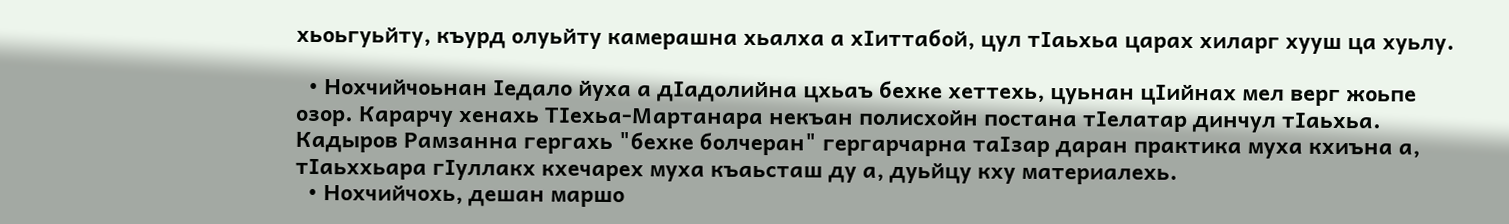хьоьгуьйту, къурд олуьйту камерашна хьалха а хIиттабой, цул тIаьхьа царах хиларг хууш ца хуьлу.

  • Нохчийчоьнан Ӏедало йуха а дIадолийна цхьаъ бехке хеттехь, цуьнан цIийнах мел верг жоьпе озор. Карарчу хенахь ТIехьа-Мартанара некъан полисхойн постана тӀелатар динчул тӀаьхьа. Кадыров Рамзанна гергахь "бехке болчеран" гергарчарна таӀзар даран практика муха кхиъна а, тӀаьххьара гӀуллакх кхечарех муха къаьсташ ду а, дуьйцу кху материалехь.
  • Нохчийчохь, дешан маршо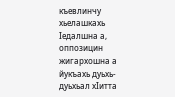къевлинчу хьелашкахь Ӏедалшна а, оппозицин жигархошна а йукъахь дуьхь-дуьхьал хӀитта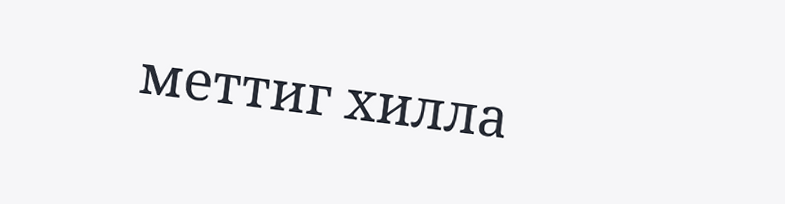меттиг хилла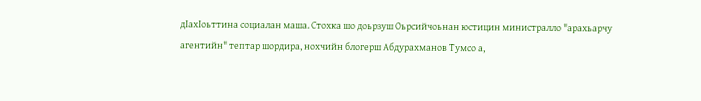дӀахӀоьттина социалан маша. Стохка шо доьрзуш Оьрсийчоьнан юстицин министралло "арахьарчу агентийн" тептар шордира, нохчийн блогерш Абдурахманов Тумсо а,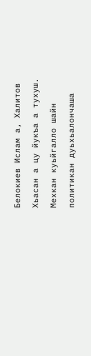Белокиев Ислам а, Халитов Хьасан а цу йукъа а тухуш. Мехкан куьйгалло шайн политикан дуьхьалончаша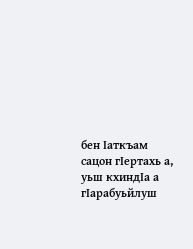бен Ӏаткъам сацон гIертахь а, уьш кхиндӀа а гӀарабуьйлуш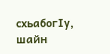схьабогIу, шайн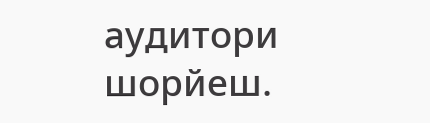аудитори шорйеш.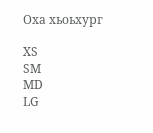Оха хьоьхург

XS
SM
MD
LG